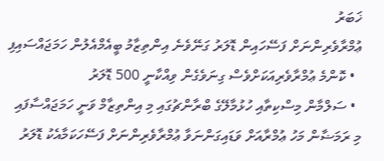ޚަބަރު
ޢުމްރާވެރިންނަށް ފަސޭހައިން ޑޮލަރު ގަނޭވެނެ އިންތިޒާމު ބީއެމްއެލުން ހަމަޖައްސައިފި
  • ކޮންމެ ޢުމްރާވެރިއަކަށްވެސް ގިނަވެގެން ވިއްކާނީ 500 ޑޮލަރު
  • ސަލްމާން މިސްކިތާއި ހުޅުމާލޭގެ ބްރާންޗުގައި މި އިންތިޒާމް ވަނީ ހަމަޖައްސާފައި
މި ރަމަޟާން މަހު ޢުމްރާއަށް ވަޑައިގަންނަވާ ޢުމްރާވެރިންނަށް ފަސޭހަކަމާއެކު ޑޮލަރު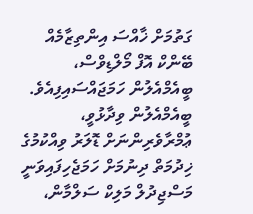ގަތުމަށް ޚާއްސަ އިންތިޒާމެއް ބޭންކް އޮފް މޯލްޑިވްސް، ބީއެމްއެލުން ހަމަޖައްސައިފިއެވެ.
ބީއެމްއެލުން ވިދާޅުވީ، ޢުމްރާވެރިންނަށް ޑޮލަރު ވިއްކުމުގެ ޚިދުމަތް ދިނުމަށް ހަމަޖެހިފައިވަނީ މަސްޖިދުލް މަލިކް ސަލްމާން،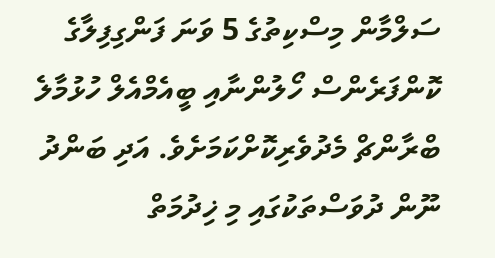ސަލްމާން މިސްކިތުގެ 5 ވަނަ ފަންގިފިލާގެ ކޮންފަރެންސް ހޯލުންނާއި ބީއެމްއެލް ހުޅުމާލެ ބްރާންޗް މެދުވެރިކޮށްކަމަށެވެ. އަދި ބަންދު ނޫން ދުވަސްތަކުގައި މި ޚިދުމަތް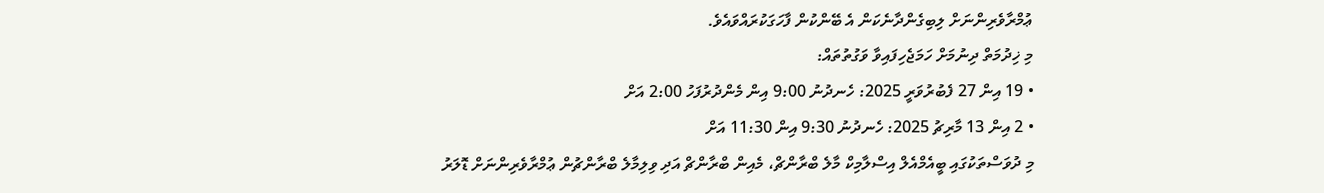ޢުމްރާވެރިންނަށް ލިބިގެންދާނެކަން އެ ބޭންކުން ފާހަގަކުރައްވައެވެ.
މި ޚިދުމަތް ދިނުމަށް ހަމަޖެހިފައިވާ ވަގުތުތައް:
• 19 އިން 27 ފެބުރުވަރީ 2025: ހެނދުނު 9:00 އިން މެންދުރުފަހު 2:00 އަށް
• 2 އިން 13 މާރިޗު 2025: ހެނދުނު 9:30 އިން 11:30 އަށް
މި ދުވަސްތަކުގައި ބީއެމްއެލް އިސްލާމިކް މާލެ ބްރާންޗް، މެއިން ބްރާންޗް އަދި ވިލިމާލެ ބްރާންޗުން ޢުމްރާވެރިންނަށް ޑޮލަރު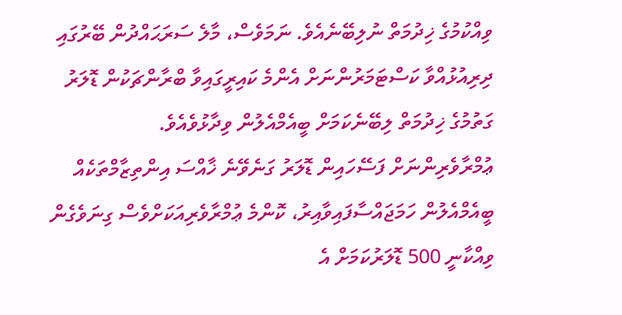ވިއްކުމުގެ ޚިދުމަތް ނުލިބޭނެއެވެ. ނަމަވެސް، މާލެ ސަރަޙައްދުން ބޭރުގައި ދިރިއުޅުއްވާ ކަސްޓަމަރުންނަށް އެންމެ ކައިރީގައިވާ ބްރާންޗަކުން ޑޮލަރު ގަތުމުގެ ޚިދުމަތް ލިބޭނެކަމަށް ބީއެމްއެލުން ވިދާޅުވެއެވެ.
ޢުމްރާވެރިންނަށް ފަސޭހައިން ޑޮލަރު ގަނެވޭނެ ޚާއްސަ އިންތިޒާމްތަކެއް ބީއެމްއެލުން ހަމަޖައްސާފައިވާއިރު، ކޮންމެ ޢުމްރާވެރިއަކަށްވެސް ގިނަވެގެން ވިއްކާނީ 500 ޑޮލަރުކަމަށް އެ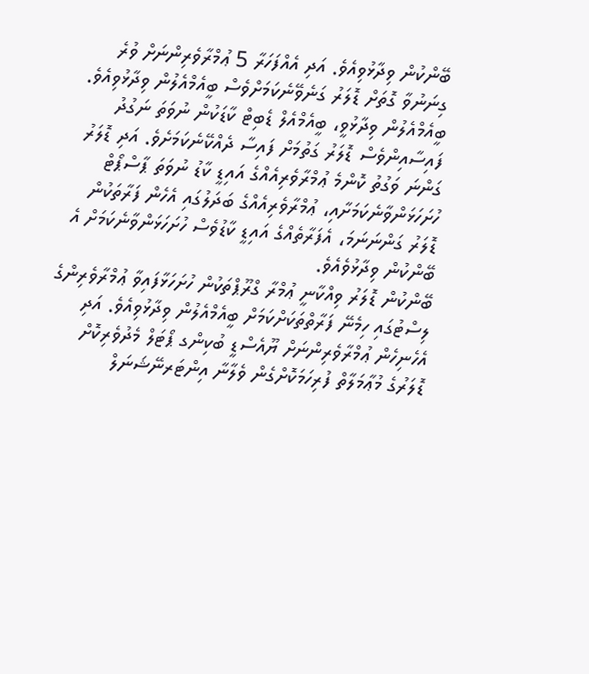ބޭންކުން ވިދާޅުވިއެވެ. އަދި އެއްފަހަރާ 5 ޢުމްރާވެރިންނަށް ވުރެ ގިނަނުވާ ގޮތަށް ޑޮލަރު ގަނެވޭނެކަމަށްވެސް ބީއެމްއެލުން ވިދާޅުވިއެވެ.
ބީއެމްއެލުން ވިދާޅުވީ، ބީއެމްއެލް ޑެބިޓް ކާޑަކުން ނުވަތަ ނަގުދު ފައިސާއިންވެސް ޑޮލަރު ގަތުމަށް ފައިސާ ދެއްކޭނެކަމަށެވެ. އަދި ޑޮލަރު ގަންނަ ވަގުތު ކޮންމެ ޢުމްރާވެރިއެއްގެ އައިޑީ ކާޑު ނުވަތަ ޕާސްޕޯޓް ހުށަހަޅަންވާނެކަމަށާއި، ޢުމްރާވެރިއެއްގެ ބަދަލުގައި އެހެން ފަރާތަކުން ޑޮލަރު ގަންނަނަމަ، އެފަރާތެއްގެ އައިޑީ ކާޑުވެސް ހުށަހަޅަންވާނެކަމަށް އެ ބޭންކުން ވިދާޅުވެއެވެ.
ބޭންކުން ޑޮލަރު ވިއްކާނީ ޢުމްރާ ގްރޫޕްތަކުން ހުށަހަޅާފައިވާ ޢުމްރާވެރިންގެ ލިސްޓުގައި ހިމެނޭ ފަރާތްތަކަށްކަމަށް ބީއެމްއެލުން ވިދާޅުވިއެވެ. އަދި އެހެނިހެން ޢުމްރާވެރިންނަށް ޔޫއެސްޑީ ބުކިންގ ޕޯޓަލް މެދުވެރިކޮށް ޑޮލަރުގެ މުޢާމަލާތް ފުރިހަމަކޮށްގެން ވެލާނާ އިންޓަރނޭޝަނަލް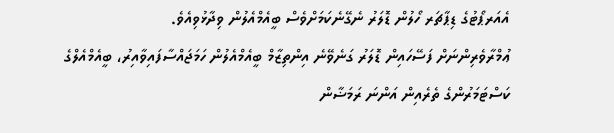އެއަރޕޯޓުގެ ޑިޕާޗަރ ހޯލުން ޑޮލަރު ނެގޭނެކަމަށްވެސް ބީއެމްއެލުން ވިދާޅުވިއެވެ.
ޢުމްރާވެރިންނަށް ފަސޭހައިން ޑޮލަރު ގަނެވޭނެ އިންތިޒާމް ބީއެމްއެލުން ހަމަޖައްސާފައިވާއިރު، ބީއެމްއެލްގެ ކަސްޓަމަރުންގެ ތެރެއިން އަންނަ ރަމަޟާން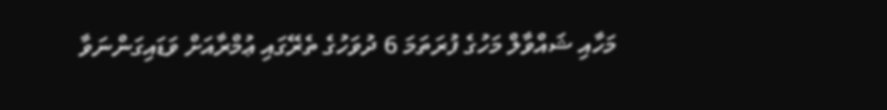މަހާއި ޝައްވާލް މަހުގެ ފުރަތަމަ 6 ދުވަހުގެ ތެރޭގައި ޢުމްރާއަށް ވަޑައިގަންނަވާ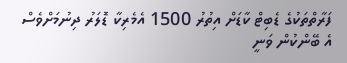ފަރާތްތަކުގެ ޑެބިޓް ކާޑަށް އިތުރު 1500 އެމެރިކާ ޑޮލަރު ދިނުމަށްވެސް އެ ބޭންކުން ވަނީ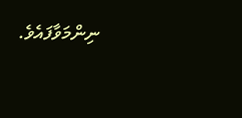ނިންމަވާފައެވެ.